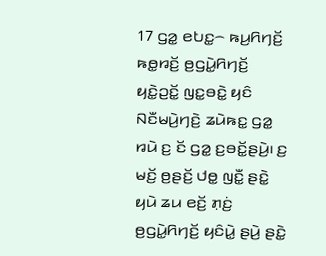17 ꤞꤤ꤭ ꤕꤝꤢ꤭꤮ ꤒꤣ꤬ꤖꤚꤢꤩ꤬ ꤒꤥ꤭ꤙꤢꤩ꤬ ꤥ꤬ꤞꤣꤧ꤭ꤖꤚꤢꤩ꤬ ꤟꤢꤧ꤭ꤑꤢꤩ꤭ ꤜꤢ꤭ꤋꤢꤧ꤭ ꤟꤢꤨ ꤡꤢꤪꤗꤣꤧ꤬ꤚꤢꤧ꤬ ꤘꤣꤧꤒꤢ꤭ ꤞꤤ꤭ ꤙꤣꤧ ꤢ꤬ ꤢꤩ ꤞꤤ꤭ ꤢ꤬ꤋꤢꤩ꤭ꤔꤣꤧ꤬꤯ ꤢ꤬ ꤗꤢꤩ꤬ ꤥ꤬ꤔꤢꤩ꤬ ꤓꤥ꤭ ꤜꤢꤪ꤭ ꤔꤢꤧ꤭ ꤟꤣꤧ ꤘꤣ ꤕꤢꤩ꤬ ꤊ꤫ꤢꤦ꤬ ꤥ꤬ꤞꤣꤧ꤭ꤖꤚꤢꤩ꤬ ꤟꤢꤨꤣꤧ꤭ ꤔꤣꤧ꤬ ꤔꤢꤧ꤭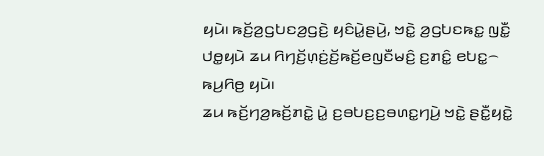ꤟꤣꤧ꤯ ꤒꤢꤩ꤬ꤤ꤬ꤞꤝꤢꤤ꤬ꤞꤢꤧ꤬ ꤟꤢꤨꤣꤧ꤭ꤔꤣꤧ꤬, ꤠꤢꤧ꤭ ꤤ꤬ꤞꤝꤢꤒꤢ꤭ ꤜꤢꤪ꤭ ꤓꤥ꤭ꤟꤣꤧ ꤘꤣ ꤖꤚꤢꤩ꤬ꤛ꤫ꤢꤦ꤬ꤢꤩ꤬ꤒꤢꤩ꤬ꤕꤜꤢꤪꤗꤢꤨ꤬ ꤢ꤬ꤊꤢꤨ꤭ ꤕꤝꤢ꤭꤮ ꤒꤣ꤬ꤖꤥ꤬ ꤟꤣꤧ꤯
ꤘꤣ ꤒꤢꤩ꤬ꤚꤤ꤬ꤒꤢꤩ꤬ꤊꤢꤧ꤭ ꤣꤧ꤭ ꤢ꤬ꤋꤝꤢ꤬ꤢ꤬ꤋꤛꤢ꤭ꤚꤣꤧ꤬ ꤠꤢꤧ꤭ ꤔꤢꤪ꤭ꤟꤢꤧ꤭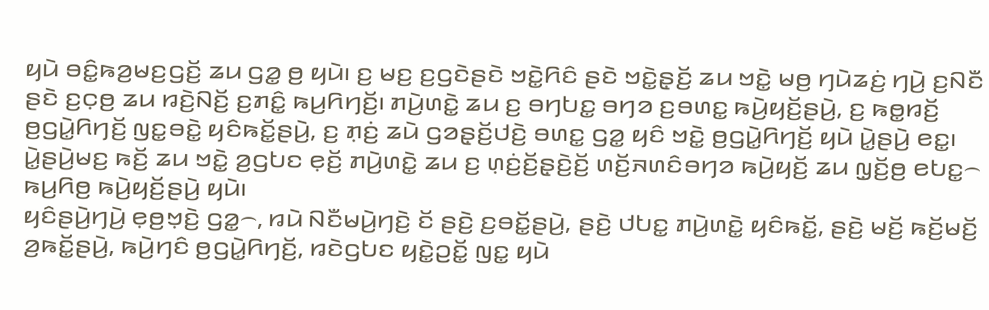ꤟꤣꤧ ꤋꤢꤨ꤭ꤒꤤ꤬ꤗꤢ꤬ꤞꤢꤩ꤬ ꤘꤣ ꤞꤤ꤭ ꤥ꤬ ꤟꤣꤧ꤯ ꤢ꤬ ꤗꤢ꤬ ꤢ꤬ꤞꤢꤧꤔꤢꤧ ꤠꤢꤧ꤭ꤖꤢꤨ ꤔꤢꤧ ꤠꤢꤧ꤭ꤔ꤫ꤢꤩ꤬ ꤘꤣ ꤠꤢꤧ꤭ ꤗꤥ꤬ ꤚꤣꤧꤘꤢꤦ꤬ ꤚꤣꤧ꤬ ꤢ꤬ꤡꤢꤪ ꤔꤢꤧ ꤢ꤬ꤍ꤫ꤥ꤬ ꤘꤣ ꤙꤢꤧ꤬ꤡꤢꤩ꤬ ꤢ꤬ꤊꤢꤨ꤭ ꤒꤣ꤬ꤖꤚꤢꤩ꤬꤯ ꤊꤣꤧ꤬ꤛꤢꤧ꤭ ꤘꤣ ꤢ꤬ ꤋꤚꤝꤢ꤭ ꤋꤚꤤ ꤢ꤬ꤋꤛꤢ꤭ ꤒꤣꤧ꤬ꤟꤢꤩ꤬ꤔꤣꤧ꤬, ꤢ꤬ ꤒꤥ꤭ꤙꤢꤩ꤬ ꤥ꤬ꤞꤣꤧ꤭ꤖꤚꤢꤩ꤬ ꤜꤢ꤭ꤋꤢꤧ꤭ ꤟꤢꤨꤒꤢꤩ꤭ꤔꤣꤧ꤬, ꤢ꤬ ꤊ꤫ꤢꤦ꤬ ꤘꤣꤧ ꤞꤤꤔ꤫ꤢꤩ꤬ꤓꤢꤧ꤬ ꤋꤛꤢ꤭ ꤞꤤ꤭ ꤟꤢꤨ ꤠꤢꤧ꤭ ꤥ꤬ꤞꤣꤧ꤭ꤖꤚꤢꤩ꤬ ꤟꤣꤧ ꤣꤧ꤭ꤔꤣꤧ꤬ ꤕꤢ꤭꤯ ꤣꤧ꤭ꤔꤣꤧ꤬ꤗꤢ꤬ ꤒꤢꤩ꤬ ꤘꤣ ꤠꤢꤧ꤭ ꤤ꤬ꤞꤝꤢ ꤕ꤫ꤢꤩ꤬ ꤊꤣꤧ꤬ꤛꤢꤧ꤭ ꤘꤣ ꤢ꤬ ꤛ꤫ꤢꤦ꤬ꤢꤩ꤬ꤔ꤫ꤢꤧ꤬ꤢꤩ꤬ ꤛꤢꤩ꤬ꤏꤛꤢꤨꤋꤚꤤ ꤒꤣꤧ꤬ꤟꤢꤩ꤬ ꤘꤣ ꤜ꤫ꤢꤩ꤬ꤥ꤬ ꤕꤝꤢ꤭꤮ ꤒꤣ꤬ꤖꤥ꤬ ꤒꤣꤧ꤬ꤟꤢꤩ꤬ꤔꤣꤧ꤬ ꤟꤣꤧ꤯
ꤟꤢꤨꤔꤣꤧ꤬ꤚꤣꤧ꤬ ꤕ꤫ꤥ꤬ꤠ꤫ꤢꤧ꤬ ꤞꤤ꤭꤮, ꤙꤣꤧ ꤡꤢꤪꤗꤣꤧ꤬ꤚꤢꤧ꤬ ꤢꤩ ꤔꤢꤧ꤬ ꤢ꤬ꤋꤢꤩ꤭ꤔꤣꤧ꤬, ꤔꤢꤧ꤬ ꤓꤝꤢ꤭ ꤊꤣꤧ꤬ꤛꤢꤧ꤭ ꤟꤢꤨꤒꤢꤩ꤭, ꤔꤢꤧ꤬ ꤗꤢꤩ꤬ ꤒꤢꤩ꤬ꤗꤢꤩ꤬ ꤤ꤬ꤒꤢꤩ꤭ꤔꤣꤧ꤬, ꤒꤣꤧ꤬ꤚꤢꤨ ꤥ꤬ꤞꤣꤧ꤭ꤖꤚꤢꤩ꤬, ꤙꤢꤧꤞꤝꤢ ꤟꤢꤧ꤭ꤑꤢꤩ꤭ ꤜꤢ꤭ ꤟꤣꤧ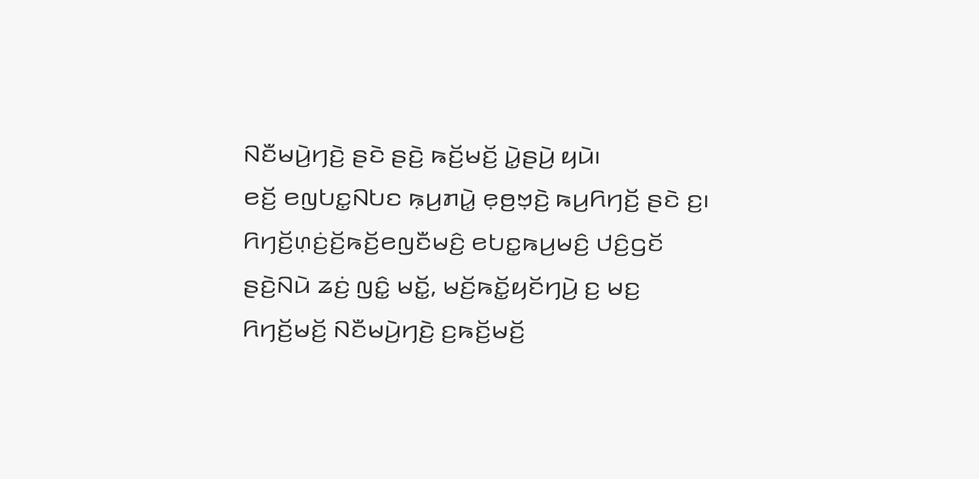ꤡꤢꤪꤗꤣꤧ꤬ꤚꤢꤧ꤬ ꤔꤢꤧ ꤔꤢꤧ꤬ ꤒꤢꤩ꤬ꤗꤢꤩ꤬ ꤣꤧ꤭ꤔꤣꤧ꤬ ꤟꤣꤧ꤯
ꤕꤢꤩ꤬ ꤕꤜꤝꤢ꤭ꤡꤝꤢ ꤒ꤫ꤣ꤬ꤊꤣꤧ꤭ ꤕ꤫ꤥ꤬ꤠ꤫ꤢꤧ꤬ ꤒꤣ꤬ꤖꤚꤢꤩ꤬ ꤔꤢꤧ ꤢ꤬꤯ ꤖꤚꤢꤩ꤬ꤛ꤫ꤢꤦ꤬ꤢꤩ꤬ꤒꤢꤩ꤬ꤕꤜꤢꤪꤗꤢꤨ꤬ ꤕꤝꤢ꤭ꤒꤣ꤬ꤗꤢꤨ꤬ ꤓꤢꤨ꤬ꤞꤢꤩ ꤔꤢꤧ꤬ꤡꤣꤧ ꤘꤢꤦ꤬ ꤜꤢꤨ꤭ ꤗꤢꤩ꤭, ꤗꤢꤩ꤬ꤒꤢꤩ꤭ꤟꤢꤩꤚꤣꤧ꤬ ꤢ꤬ ꤗꤢ꤬ ꤖꤚꤢꤩ꤬ꤗꤢꤩ꤬ ꤡꤢꤪꤗꤣꤧ꤬ꤚꤢꤧ꤬ ꤢ꤬ꤒꤢꤩ꤬ꤗꤢꤩ꤬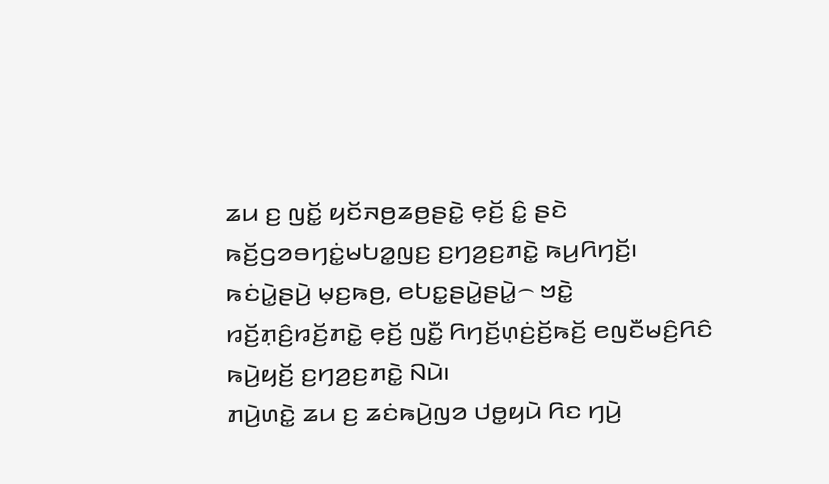ꤘꤣ ꤢ꤬ ꤜꤢꤩ꤭ ꤟꤢꤩꤏꤥ꤬ꤘꤥ꤬ꤔꤢꤧ꤭ ꤕ꤫ꤢꤩ꤬ ꤢꤨ꤭ ꤔꤢꤧ ꤒꤢꤩ꤬ꤞꤤꤋꤚꤢꤦ꤭ꤗꤝꤤ꤭ꤜꤢ꤬ ꤢ꤬ꤚꤤ꤬ꤢ꤬ꤊꤢꤧ꤭ ꤒꤣ꤬ꤖꤚꤢꤩ꤬꤯
ꤒꤢꤦꤣꤧ꤭ꤔꤣꤧ꤬ ꤗ꤫ꤢ꤬ꤒꤥ꤬, ꤕꤝꤢ꤭ꤔꤣꤧ꤭ꤔꤣꤧ꤭꤮ ꤠꤢꤧ꤭ ꤙꤢꤩ꤬ꤊ꤫ꤢꤨ꤬ꤙꤢꤩ꤬ꤊꤢꤧ꤭ ꤕ꤫ꤢꤩ꤬ ꤜꤢꤪ꤭ ꤖꤚꤢꤩ꤬ꤛ꤫ꤢꤦ꤬ꤢꤩ꤬ꤒꤢꤩ꤬ ꤕꤜꤢꤪꤗꤢꤨ꤬ꤖꤢꤨ ꤒꤣꤧ꤬ꤟꤢꤩ꤬ ꤢ꤬ꤚꤤ꤬ꤢ꤬ꤊꤢꤧ꤭ ꤡꤣꤧ꤯
ꤊꤣꤧ꤬ꤛꤢꤧ꤭ ꤘꤣ ꤢ꤬ ꤘꤢꤦꤒꤣꤧ꤬ꤜꤤ ꤓꤥ꤭ꤟꤣꤧ ꤖꤢ ꤚꤣꤧ꤬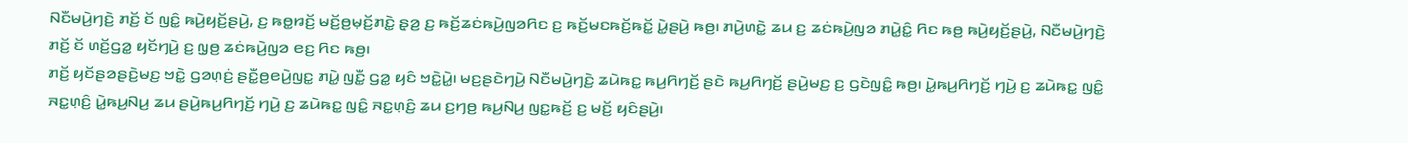ꤡꤢꤪꤗꤣꤧ꤬ꤚꤢꤧ꤬ ꤊꤢꤩ꤬ ꤢꤩ ꤜꤢꤨ꤭ ꤒꤣꤧ꤬ꤟꤢꤩ꤬ꤔꤣꤧ꤬, ꤢ꤬ ꤒꤥ꤭ꤙꤢꤩ꤬ ꤗꤢꤩ꤬ꤥ꤬ꤗ꤫ꤢꤩ꤬ꤊꤢꤧ꤭ ꤔ꤫ꤤ꤬ ꤢ꤬ ꤒꤢꤩ꤬ꤘꤢꤦꤒꤣꤧ꤬ꤜꤤꤖꤢ ꤢ꤬ ꤒꤢꤩ꤬ꤗꤢꤒꤢꤩ꤬ꤒꤢꤩ꤭ ꤣꤧ꤭ꤔꤣꤧ꤬ ꤒꤥ꤬꤯ ꤊꤣꤧ꤬ꤛꤢꤧ꤭ ꤘꤣ ꤢ꤬ ꤘꤢꤦꤒꤣꤧ꤬ꤜꤤ ꤊꤣꤧ꤭ꤢꤨ꤭ ꤖꤢ ꤒꤥ꤬ ꤒꤣꤧ꤬ꤟꤢꤩ꤬ꤔꤣꤧ꤬, ꤡꤢꤪꤗꤣꤧ꤬ꤚꤢꤧ꤬ ꤊꤢꤩ꤬ ꤢꤩ ꤛꤢꤩ꤬ꤞꤤ꤭ ꤟꤢꤩꤚꤣꤧ꤬ ꤢ꤬ ꤜ꤫ꤥ꤬ ꤘꤢꤦꤒꤣꤧ꤬ꤜꤤ ꤕꤢ꤬ ꤖꤢ ꤒꤥ꤬꤯
ꤊꤢꤩ꤬ ꤟꤢꤩꤔꤤꤔꤢꤧ꤬ꤗꤢ꤬ ꤠꤢꤧ꤭ ꤞꤤꤛ꤫ꤢꤦ꤬ ꤔꤢꤪ꤭ꤥ꤬ꤕꤣꤧ꤬ꤜꤢ꤭ ꤊꤣꤧ꤭ ꤜꤢꤪ꤭ ꤞꤤ꤭ ꤟꤢꤨ ꤠꤢꤧ꤭ꤣꤧ꤭꤯ ꤗꤢ꤬ꤔꤢꤧꤚꤣꤧ꤬ ꤡꤢꤪꤗꤣꤧ꤬ꤚꤢꤧ꤬ ꤘꤣꤧꤒꤢ꤭ ꤒꤣ꤬ꤖꤚꤢꤩ꤬ ꤔꤢꤧ ꤒꤣ꤬ꤖꤚꤢꤩ꤬ ꤔꤣꤧ꤬ꤗꤢ꤬ ꤢ꤬ ꤞꤢꤧꤜꤢꤨ꤭ ꤒꤥ꤬꤯ ꤣꤧ꤭ꤒꤣ꤬ꤖꤚꤢꤩ꤬ ꤚꤣꤧ꤬ ꤢ꤬ ꤘꤣꤧꤒꤢ꤭ ꤜꤢꤨ꤭ ꤏꤢ꤭ꤛ꤫ꤢꤨ꤬ ꤣꤧ꤭ꤒꤣ꤬ꤡꤣ꤬ ꤘꤣ ꤔꤣꤧ꤬ꤒꤣ꤬ꤖꤚꤢꤩ꤬ ꤚꤣꤧ꤬ ꤢ꤬ ꤘꤣꤧꤒꤢ꤭ ꤜꤢꤨ꤭ ꤏꤢ꤭ꤛ꤫ꤢꤨ꤬ ꤘꤣ ꤢ꤬ꤚꤥ꤬ ꤒꤣ꤬ꤡꤣ꤬ ꤜꤢ꤭ꤒꤢꤩ꤬ ꤢ꤬ ꤗꤢꤩ꤬ ꤟꤢꤨꤔꤣꤧ꤬꤯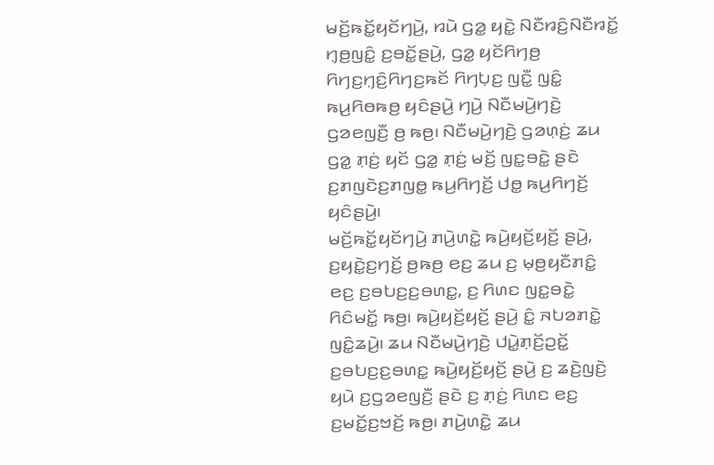ꤗꤢꤩ꤬ꤒꤢꤩ꤭ꤟꤢꤩꤚꤣꤧ꤬, ꤙꤣꤧ ꤞꤤ꤭ ꤟꤢꤧ꤭ ꤡꤢꤪꤙꤢꤨ꤬ꤡꤢꤪꤙꤢꤩ꤭ ꤚ꤫ꤥ꤬ꤜꤢꤨ꤭ ꤢ꤬ꤋꤢꤩ꤭ꤔꤣꤧ꤬, ꤞꤤ꤭ ꤟꤢꤩꤖꤚꤥ꤬ ꤖꤚꤢ꤬ꤚ꤫ꤢꤨ꤬ꤖꤚꤢ꤬ꤒꤢꤩ ꤖꤚꤝ꤫ꤢ꤬ ꤜꤢꤪ꤭ ꤜꤢꤨ꤭ ꤒꤣ꤬ꤖꤥꤒꤥ꤬ ꤟꤢꤨꤔꤣꤧ꤬ ꤚꤣꤧ꤬ ꤡꤢꤪꤗꤣꤧ꤬ꤚꤢꤧ꤬ ꤞꤤꤕꤜꤢꤪ꤬ ꤥ꤬ ꤒꤥ꤬꤯ ꤡꤢꤪꤗꤣꤧ꤬ꤚꤢꤧ꤬ ꤞꤤꤛ꤫ꤢꤦ꤬ ꤘꤣ ꤞꤤ꤭ ꤊ꤫ꤢꤦ꤬ ꤟꤢꤩ ꤞꤤ꤭ ꤊ꤫ꤢꤦ꤬ ꤗꤢꤩ꤬ ꤜꤢ꤭ꤋꤢꤧ꤭ ꤔꤢꤧ ꤢ꤬ꤊꤜꤢꤧꤢ꤬ꤊꤜꤥ꤭ ꤒꤣ꤬ꤖꤚꤢꤩ꤬ ꤓꤥ꤭ ꤒꤣ꤬ꤖꤚꤢꤩ꤬ ꤟꤢꤨꤔꤣꤧ꤬꤯
ꤗꤢꤩ꤬ꤒꤢꤩ꤭ꤟꤢꤩꤚꤣꤧ꤬ ꤊꤣꤧ꤬ꤛꤢꤧ꤭ ꤒꤣꤧ꤬ꤟꤢꤩ꤬ꤟꤢꤩ꤬ ꤔꤣꤧ꤬, ꤢ꤬ꤟꤢꤧ꤭ꤢ꤬ꤚꤢꤩ꤬ ꤥ꤬ꤒꤥ꤬ ꤕꤢ꤬ ꤘꤣ ꤢ꤬ ꤗ꤫ꤥ꤬ꤟꤢꤪꤊꤢꤨ꤭ ꤕꤢ꤬ ꤢ꤬ꤋꤝꤢ꤬ꤢ꤬ꤋꤛꤢ꤭, ꤢ꤬ ꤖꤛꤢ ꤜꤢ꤭ꤋꤢꤧ꤭ ꤖꤢꤨꤗꤢꤩ꤭ ꤒꤥ꤬꤯ ꤒꤣꤧ꤬ꤟꤢꤩ꤬ꤟꤢꤩ꤬ ꤔꤣꤧ꤬ ꤢꤨ꤭ ꤏꤝꤤꤊꤢꤧ꤭ ꤜꤢꤨ꤭ꤘꤣꤧ꤬꤯ ꤘꤣ ꤡꤢꤪꤗꤣꤧ꤬ꤚꤢꤧ꤬ ꤓꤣꤧ꤭ꤊ꤫ꤢꤩ꤬ꤑꤢꤩ꤭ ꤢ꤬ꤋꤝꤢ꤬ꤢ꤬ꤋꤛꤢ꤭ ꤒꤣꤧ꤬ꤟꤢꤩ꤬ꤟꤢꤩ꤬ ꤔꤣꤧ꤬ ꤢ꤬ ꤘꤢꤧ꤬ꤜꤢꤧ꤬ ꤟꤣꤧ ꤢ꤬ꤞꤤꤕꤜꤢꤪ꤬ ꤔꤢꤧ ꤢ꤬ ꤊ꤫ꤢꤦ꤬ ꤖꤛꤢ ꤕꤢ꤬ ꤢ꤬ꤗꤢꤩ꤭ꤢ꤬ꤠꤢꤩ꤬ ꤒꤥ꤬꤯ ꤊꤣꤧ꤬ꤛꤢꤧ꤭ ꤘꤣ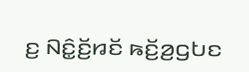ꤢ꤬ ꤡꤢꤨ꤭ꤢꤩ꤬ꤙꤢꤩ ꤒꤢꤩ꤬ꤤ꤬ꤞꤝꤢ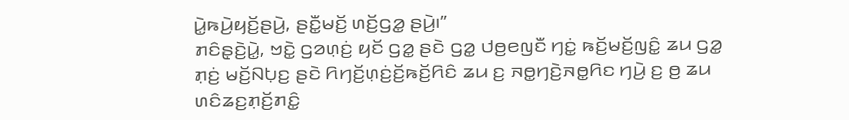ꤣꤧ꤭ꤒꤣꤧ꤬ꤟꤢꤩ꤬ꤔꤣꤧ꤬, ꤔꤢꤪ꤭ꤗꤢꤩ꤬ ꤛꤢꤩ꤬ꤞꤤ꤭ ꤔꤣꤧ꤬꤯”
ꤊꤢꤨꤔ꤫ꤢꤧ꤬ꤣꤧ꤭, ꤠꤢꤧ꤭ ꤞꤤꤛ꤫ꤢꤦ꤬ ꤟꤢꤩ ꤞꤤ꤭ ꤔꤢꤧ ꤞꤤ꤭ ꤓꤥ꤬ꤕꤜꤢꤪ ꤚꤢꤦ꤭ ꤒꤢꤩ꤬ꤗꤢꤩ꤬ꤜꤢꤨ꤭ ꤘꤣ ꤞꤤ꤭ ꤊ꤫ꤢꤦ꤬ ꤗꤢꤩ꤬ꤡꤝ꤫ꤢ꤬ ꤔꤢꤧ ꤖꤚꤢꤩ꤬ꤛ꤫ꤢꤦ꤬ꤢꤩ꤬ꤒꤢꤩ꤬ꤖꤢꤨ ꤘꤣ ꤢ꤬ ꤏꤥ꤭ꤚꤢꤧ꤬ꤏꤥ꤭ꤖꤢ ꤚꤣꤧ꤬ ꤢ꤬ ꤥ꤬ ꤘꤣ ꤛꤢꤨꤘꤢ꤬ꤊ꤫ꤢꤩ꤬ꤊꤢꤨ꤭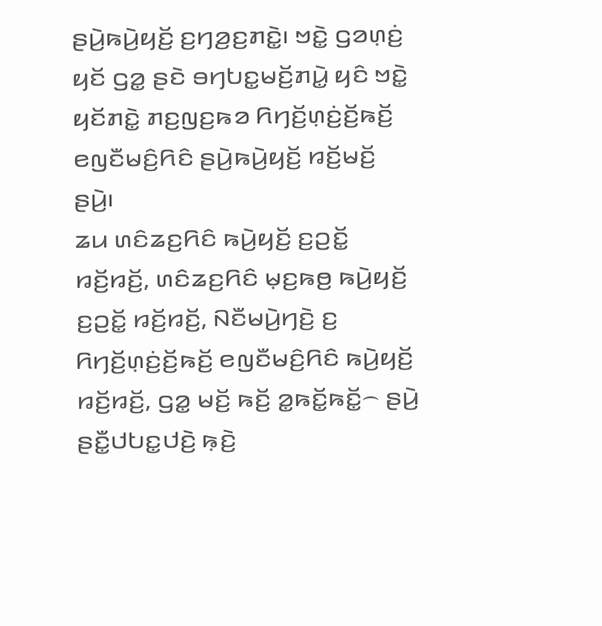ꤔꤣꤧ꤬ꤒꤣꤧ꤬ꤟꤢꤩ꤬ ꤢ꤬ꤚꤤ꤬ꤢ꤬ꤊꤢꤧ꤭꤯ ꤠꤢꤧ꤭ ꤞꤤꤛ꤫ꤢꤦ꤬ ꤟꤢꤩ ꤞꤤ꤭ ꤔꤢꤧ ꤋꤚꤝꤢ꤭ꤗꤢꤩ꤬ꤊꤣꤧ꤭ ꤟꤢꤨ ꤠꤢꤧ꤭ ꤟꤢꤩꤊꤢꤧ꤭ ꤊꤢ꤬ꤜꤢ꤬ꤒꤤ ꤖꤚꤢꤩ꤬ꤛ꤫ꤢꤦ꤬ꤢꤩ꤬ꤒꤢꤩ꤬ ꤕꤜꤢꤪꤗꤢꤨ꤬ꤖꤢꤨ ꤔꤣꤧ꤬ꤒꤣꤧ꤬ꤟꤢꤩ꤬ ꤙꤢꤩ꤬ꤗꤢꤩ꤬ ꤔꤣꤧ꤬꤯
ꤘꤣ ꤛꤢꤨꤘꤢ꤬ꤖꤢꤨ ꤒꤣꤧ꤬ꤟꤢꤩ꤬ ꤢ꤬ꤑꤢꤩ꤭ ꤙꤢꤩ꤬ꤙꤢꤩ꤬, ꤛꤢꤨꤘꤢ꤬ꤖꤢꤨ ꤗ꤫ꤢ꤬ꤒꤥ꤬ ꤒꤣꤧ꤬ꤟꤢꤩ꤬ ꤢ꤬ꤑꤢꤩ꤭ ꤙꤢꤩ꤬ꤙꤢꤩ꤬, ꤡꤢꤪꤗꤣꤧ꤬ꤚꤢꤧ꤬ ꤢ꤬ ꤖꤚꤢꤩ꤬ꤛ꤫ꤢꤦ꤬ꤢꤩ꤬ꤒꤢꤩ꤬ ꤕꤜꤢꤪꤗꤢꤨ꤬ꤖꤢꤨ ꤒꤣꤧ꤬ꤟꤢꤩ꤬ ꤙꤢꤩ꤬ꤙꤢꤩ꤬, ꤞꤤ꤭ ꤗꤢꤩ꤬ ꤒꤢꤩ꤬ ꤤ꤭ꤒꤢꤩ꤭ꤒꤢꤩ꤭꤮ ꤔꤣꤧ꤬ ꤔꤢꤪ꤭ꤓꤝꤢ꤭ꤓꤢꤧ꤬ ꤒ꤫ꤢꤧ꤬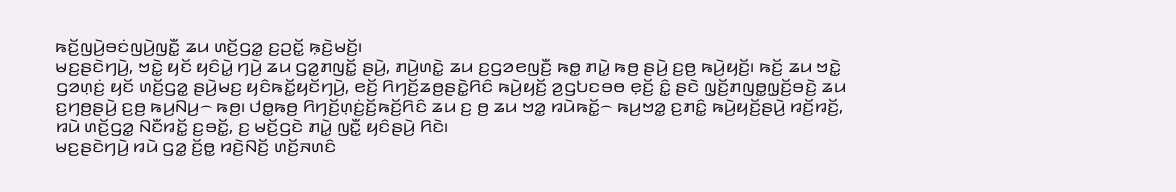ꤒꤢꤩ꤬ꤜꤣꤧ꤬ꤋꤢꤦꤜꤣꤧ꤬ꤜꤢꤪ꤭ ꤘꤣ ꤛꤢꤩ꤬ꤞꤤ꤭ ꤢ꤬ꤑꤢꤩ꤭ ꤒ꤫ꤢꤧ꤬ꤗꤢꤩ꤬꤯
ꤗꤢ꤬ꤔꤢꤧꤚꤣꤧ꤬, ꤠꤢꤧ꤭ ꤟꤢꤩ ꤟꤢꤨꤣꤧ꤭ ꤚꤣꤧ꤬ ꤘꤣ ꤞꤤ꤭ꤊꤜꤢꤩ꤭ ꤔꤣꤧ꤬, ꤊꤣꤧ꤬ꤛꤢꤧ꤭ ꤘꤣ ꤢ꤬ꤞꤤꤕꤜꤢꤪ꤬ ꤒꤥ꤭ ꤊꤣꤧ꤭ ꤒꤥ꤬ ꤔꤣꤧ꤬ ꤢ꤬ꤥ꤬ ꤒꤣꤧ꤬ꤟꤢꤩ꤬꤯ ꤒꤢꤩ꤬ ꤘꤣ ꤠꤢꤧ꤭ ꤞꤤꤛ꤫ꤢꤦ꤬ ꤟꤢꤩ ꤛꤢꤩ꤬ꤞꤤ꤭ ꤔꤣꤧ꤬ꤗꤢ꤬ ꤟꤢꤨꤒꤢꤩ꤭ꤟꤢꤩꤚꤣꤧ꤬, ꤕꤢꤩ꤬ ꤖꤚꤢꤩ꤬ꤘꤥ꤬ꤔꤢꤧ꤭ꤖꤢꤨ ꤒꤣꤧ꤬ꤟꤢꤩ꤬ ꤤ꤬ꤞꤝꤢꤋꤥ ꤕ꤫ꤢꤩ꤬ ꤢꤨ꤭ ꤔꤢꤧ ꤜ꤫ꤢꤩ꤬ꤊꤜꤥ꤭ꤜ꤫ꤢꤩ꤬ꤋꤢꤧ꤬ ꤘꤣ ꤢ꤬ꤚꤥ꤬ꤔꤣꤧ꤬ ꤢ꤬ꤥ꤬ ꤒꤣ꤬ꤡꤣ꤬꤮ ꤒꤥ꤬꤯ ꤓꤥ꤭ꤒꤥ꤬ ꤖꤚꤢꤩ꤬ꤛ꤫ꤢꤦ꤬ꤢꤩ꤬ꤒꤢꤩ꤬ꤖꤢꤨ ꤘꤣ ꤢ꤬ ꤥ꤬ ꤘꤣ ꤠꤤ꤭ ꤙꤣꤧꤒꤢꤩ꤭꤮ ꤒꤣ꤬ꤠꤤ꤭ ꤢ꤬ꤊꤢꤨ꤭ ꤒꤣꤧ꤬ꤟꤢꤩ꤬ꤔꤣꤧ꤬ ꤙꤢꤩ꤬ꤙꤢꤩ꤬, ꤙꤣꤧ ꤛꤢꤩ꤬ꤞꤤ꤭ ꤡꤢꤪꤙꤢꤩ꤭ ꤢ꤬ꤋꤢꤩ꤭, ꤢ꤬ ꤗꤢꤩ꤬ꤞꤢꤧ ꤊꤣꤧ꤭ ꤜꤢꤪ꤭ ꤟꤢꤨꤔꤣꤧ꤬ ꤖꤢꤧ꤯
ꤗꤢ꤬ꤔꤢꤧꤚꤣꤧ꤬ ꤙꤣꤧ ꤞꤤ꤭ ꤢꤩ꤬ꤥ꤭ ꤙꤢꤧ꤬ꤡꤢꤩ꤬ ꤛꤢꤩ꤬ꤏꤛꤢꤨ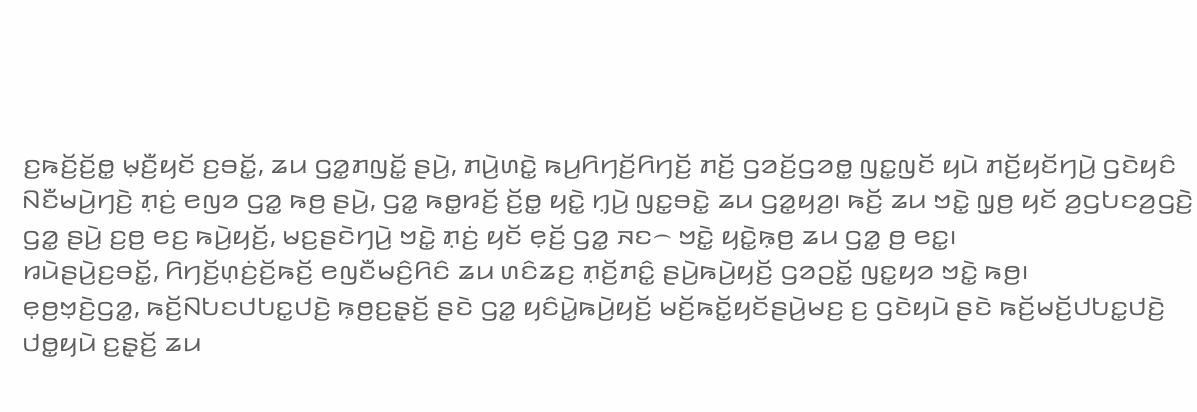ꤢ꤬ꤒꤢꤩ꤬ꤢꤩ꤬ꤥ꤭ ꤗ꤫ꤢꤪ꤬ꤟꤢꤩ ꤢ꤬ꤋꤢꤩ꤭, ꤘꤣ ꤞꤤ꤭ꤊꤜꤢꤩ꤭ ꤔꤣꤧ꤬, ꤊꤣꤧ꤬ꤛꤢꤧ꤭ ꤒꤣ꤬ꤖꤚꤢꤩ꤬ꤖꤚꤢꤩ꤬ ꤊꤢꤩ꤬ ꤞꤤꤢꤩ꤬ꤞꤤꤥ꤭ ꤜꤢ꤭ꤜꤢꤩ ꤟꤣꤧ ꤊꤢꤩ꤬ꤟꤢꤩꤚꤣꤧ꤬ ꤞꤢꤧꤟꤢꤨ ꤡꤢꤪꤗꤣꤧ꤬ꤚꤢꤧ꤬ ꤊ꤫ꤢꤦ꤬ ꤕꤜꤤ ꤞꤤ꤭ ꤒꤥ꤬ ꤔꤣꤧ꤬, ꤞꤤ꤭ ꤒꤥ꤭ꤙꤢꤩ꤬ ꤢꤩ꤬ꤥ꤭ ꤟꤢꤧ꤭ ꤚ꤫ꤣꤧ꤬ ꤜꤢ꤭ꤋꤢꤧ꤭ ꤘꤣ ꤞꤤ꤭ꤟꤤ꤬꤯ ꤒꤢꤩ꤬ ꤘꤣ ꤠꤢꤧ꤭ ꤜ꤫ꤥ꤬ ꤟꤢꤩ ꤤ꤬ꤞꤝꤢꤤ꤬ꤞꤢꤧ꤬ ꤞꤤ꤭ ꤔꤣꤧ꤬ ꤢ꤬ꤥ꤬ ꤕꤢ꤬ ꤒꤣꤧ꤬ꤟꤢꤩ꤬, ꤗꤢ꤬ꤔꤢꤧꤚꤣꤧ꤬ ꤠꤢꤧ꤭ ꤊ꤫ꤢꤦ꤬ ꤟꤢꤩ ꤕ꤫ꤢꤩ꤬ ꤞꤤ꤭ ꤏꤢ꤮ ꤠꤢꤧ꤭ ꤟꤢꤧ꤭ꤒ꤫ꤥ꤬ ꤘꤣ ꤞꤤ꤭ ꤥ꤬ ꤕꤢ꤭꤯
ꤙꤣꤧꤔꤣꤧ꤬ꤢ꤬ꤋꤢꤩ꤭, ꤖꤚꤢꤩ꤬ꤛ꤫ꤢꤦ꤬ꤢꤩ꤬ꤒꤢꤩ꤬ ꤕꤜꤢꤪꤗꤢꤨ꤬ꤖꤢꤨ ꤘꤣ ꤛꤢꤨꤘꤢ꤬ ꤊ꤫ꤢꤩ꤬ꤊꤢꤨ꤭ ꤔꤣꤧ꤬ꤒꤣꤧ꤬ꤟꤢꤩ꤬ ꤞꤤꤑꤢꤩ꤭ ꤜꤢ꤭ꤟꤤ ꤠꤢꤧ꤭ ꤒꤥ꤬꤯
ꤕ꤫ꤥ꤬ꤠ꤫ꤢꤧ꤬ꤞꤤ꤭, ꤒꤢꤩ꤬ꤡꤝꤢꤓꤝꤢ꤭ꤓꤢꤧ꤬ ꤒ꤫ꤥ꤬ꤢ꤬ꤔ꤫ꤢꤩ꤬ ꤔꤢꤧ ꤞꤤ꤭ ꤟꤢꤨꤣꤧ꤭ꤒꤣꤧ꤬ꤟꤢꤩ꤬ ꤗꤢꤩ꤬ꤒꤢꤩ꤭ꤟꤢꤩꤔꤣꤧ꤬ꤗꤢ꤬ ꤢ꤬ ꤞꤢꤧꤟꤣꤧ ꤔꤢꤧ ꤒꤢꤩ꤬ꤗꤢꤩ꤬ꤓꤝꤢ꤭ꤓꤢꤧ꤬ ꤓꤥ꤭ꤟꤣꤧ ꤢ꤬ꤔ꤫ꤢꤩ꤬ ꤘꤣ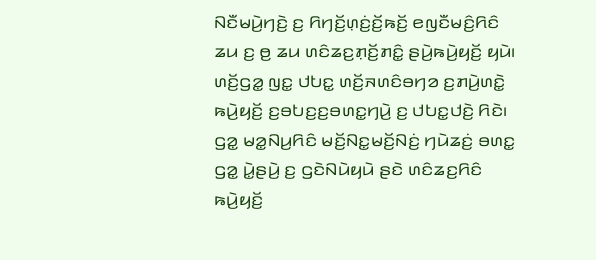ꤡꤢꤪꤗꤣꤧ꤬ꤚꤢꤧ꤬ ꤢ꤬ ꤖꤚꤢꤩ꤬ꤛ꤫ꤢꤦ꤬ꤢꤩ꤬ꤒꤢꤩ꤬ ꤕꤜꤢꤪꤗꤢꤨ꤬ꤖꤢꤨ ꤘꤣ ꤢ꤬ ꤥ꤬ ꤘꤣ ꤛꤢꤨꤘꤢ꤬ꤊ꤫ꤢꤩ꤬ꤊꤢꤨ꤭ ꤔꤣꤧ꤬ꤒꤣꤧ꤬ꤟꤢꤩ꤬ ꤟꤣꤧ꤯ ꤛꤢꤩ꤬ꤞꤤ꤭ ꤜꤢ꤭ ꤓꤝꤢ꤭ ꤛꤢꤩ꤬ꤏꤛꤢꤨꤋꤚꤤ ꤢ꤬ꤊꤣꤧ꤬ꤛꤢꤧ꤭ ꤒꤣꤧ꤬ꤟꤢꤩ꤬ ꤢ꤬ꤋꤝꤢ꤬ꤢ꤬ꤋꤛꤢ꤭ꤚꤣꤧ꤬ ꤢ꤬ ꤓꤝꤢ꤭ꤓꤢꤧ꤬ ꤖꤢꤧ꤯ ꤞꤤ꤭ ꤗꤤ꤭ꤡꤣ꤬ꤖꤢꤨ ꤗꤢꤩ꤬ꤡꤢ꤭ꤗꤢꤩ꤬ꤡꤢꤦ꤬ ꤚꤣꤧꤘꤢꤦ꤬ ꤋꤛꤢ꤭ ꤞꤤ꤭ ꤣꤧ꤭ꤔꤣꤧ꤬ ꤢ꤬ ꤞꤢꤧꤡꤣꤧꤟꤣꤧ ꤔꤢꤧ ꤛꤢꤨꤘꤢ꤬ꤖꤢꤨ ꤒꤣꤧ꤬ꤟꤢꤩ꤬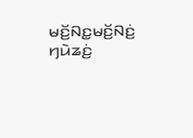ꤗꤢꤩ꤬ꤡꤢ꤭ꤗꤢꤩ꤬ꤡꤢꤦ꤬ ꤚꤣꤧꤘꤢꤦ꤬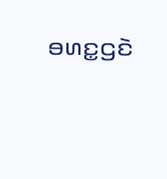ꤋꤛꤢ꤭ꤞꤢꤧ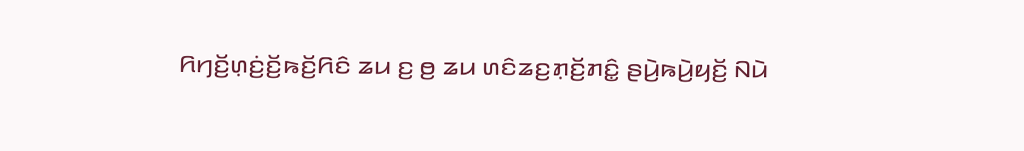ꤖꤚꤢꤩ꤬ꤛ꤫ꤢꤦ꤬ꤢꤩ꤬ꤒꤢꤩ꤬ꤖꤢꤨ ꤘꤣ ꤢ꤬ ꤥ꤬ ꤘꤣ ꤛꤢꤨꤘꤢ꤬ꤊ꤫ꤢꤩ꤬ꤊꤢꤨ꤭ ꤔꤣꤧ꤬ꤒꤣꤧ꤬ꤟꤢꤩ꤬ ꤡꤣꤧ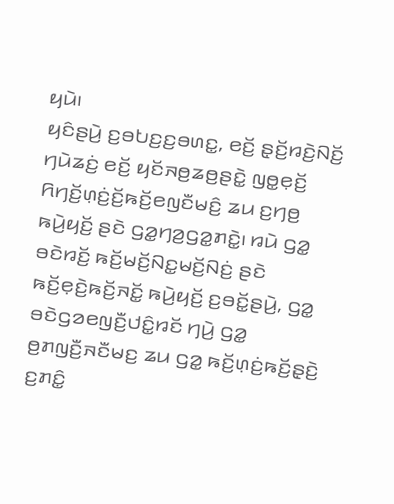ꤟꤣꤧ꤯
ꤟꤢꤨꤔꤣꤧ꤬ ꤢ꤬ꤋꤝꤢ꤬ꤢ꤬ꤋꤛꤢ꤭, ꤕꤢꤩ꤬ ꤔ꤫ꤢꤩ꤬ꤙꤢꤧ꤬ꤡꤢꤩ꤬ ꤚꤣꤧꤘꤢꤦ꤬ ꤕꤢꤩ꤬ ꤟꤢꤩꤏꤥ꤬ꤘꤥ꤬ꤔꤢꤧ꤭ ꤜꤥ꤭ꤕ꤫ꤢꤩ꤬ ꤖꤚꤢꤩ꤬ꤛ꤫ꤢꤦ꤬ꤢꤩ꤬ꤒꤢꤩ꤬ꤕꤜꤢꤪꤗꤢꤨ꤬ ꤘꤣ ꤢ꤬ꤚꤥ꤬ ꤒꤣꤧ꤬ꤟꤢꤩ꤬ ꤔꤢꤧ ꤞꤤ꤭ꤚꤤ꤬ꤞꤤ꤭ꤊꤢꤧ꤭꤯ ꤙꤣꤧ ꤞꤤ꤭ ꤋꤢꤧꤙꤢꤩ꤬ ꤒꤢꤩ꤬ꤗꤢꤩ꤬ꤡꤢ꤭ꤗꤢꤩ꤬ꤡꤢꤦ꤬ ꤔꤢꤧ ꤒꤢꤩ꤬ꤕ꤫ꤢꤧ꤬ꤒꤢꤩ꤬ꤏꤢꤩ꤭ ꤒꤣꤧ꤬ꤟꤢꤩ꤬ ꤢ꤬ꤋꤢꤩ꤭ꤔꤣꤧ꤬, ꤞꤤ꤭ ꤋꤢꤧꤞꤤꤕꤜꤢꤪ꤬ꤓꤢꤨ꤭ꤙꤢꤩ ꤚꤣꤧ꤬ ꤞꤤ꤭ ꤥ꤬ꤊꤜꤢꤪ꤬ꤏꤢꤪꤗꤢ꤬ ꤘꤣ ꤞꤤ꤭ ꤒꤢꤩ꤬ꤛ꤫ꤢꤦ꤬ꤒꤢꤩ꤬ꤔ꤫ꤢꤧ꤬ ꤢ꤬ꤊꤢꤨ꤭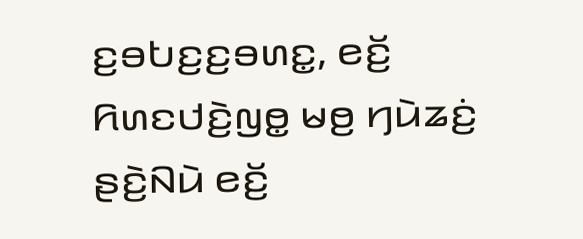ꤢ꤬ꤋꤝꤢ꤬ꤢ꤬ꤋꤛꤢ꤭, ꤕꤢꤩ꤬ ꤖꤛꤢꤓꤢꤧ꤬ꤜꤥ꤭ ꤗꤥ꤬ ꤚꤣꤧꤘꤢꤦ꤬ ꤔꤢꤧ꤬ꤡꤣꤧ ꤕꤢꤩ꤬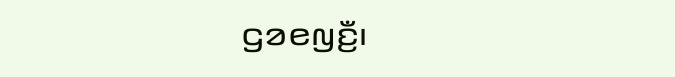ꤞꤤꤕꤜꤢꤪ꤬꤯